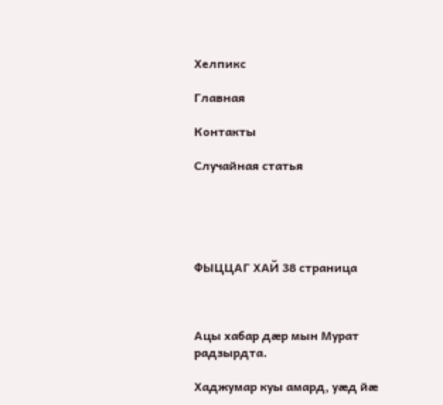Хелпикс

Главная

Контакты

Случайная статья





ФЫЦЦАГ ХАЙ 38 страница



Ацы хабар дæр мын Мурат радзырдта.

Хаджумар куы амард, уæд йæ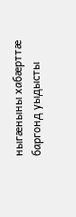ныгæныны хабæрттæ баргонд уыдысты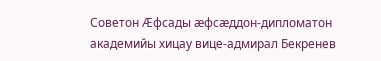Советон Æфсады æфсæддон-дипломатон академийы хицау вице-адмирал Бекренев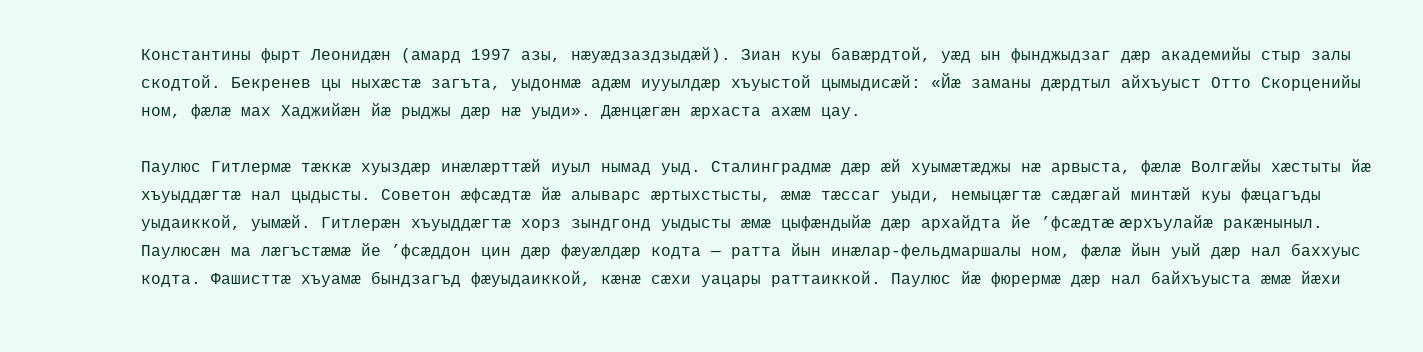Константины фырт Леонидæн (амард 1997 азы, нæуæдзаздзыдæй). Зиан куы бавæрдтой, уæд ын фынджыдзаг дæр академийы стыр залы скодтой. Бекренев цы ныхæстæ загъта, уыдонмæ адæм иууылдæр хъуыстой цымыдисæй: «Йæ заманы дæрдтыл айхъуыст Отто Скорценийы ном, фæлæ мах Хаджийæн йæ рыджы дæр нæ уыди». Дæнцæгæн æрхаста ахæм цау.

Паулюс Гитлермæ тæккæ хуыздæр инæлæрттæй иуыл нымад уыд. Сталинградмæ дæр æй хуымæтæджы нæ арвыста, фæлæ Волгæйы хæстыты йæ хъуыддæгтæ нал цыдысты. Советон æфсæдтæ йæ алыварс æртыхстысты, æмæ тæссаг уыди, немыцæгтæ сæдæгай минтæй куы фæцагъды уыдаиккой, уымæй. Гитлерæн хъуыддæгтæ хорз зындгонд уыдысты æмæ цыфæндыйæ дæр архайдта йе ’фсæдтæ æрхъулайæ ракæныныл. Паулюсæн ма лæгъстæмæ йе ’фсæддон цин дæр фæуæлдæр кодта — ратта йын инæлар-фельдмаршалы ном, фæлæ йын уый дæр нал баххуыс кодта. Фашисттæ хъуамæ бындзагъд фæуыдаиккой, кæнæ сæхи уацары раттаиккой. Паулюс йæ фюрермæ дæр нал байхъуыста æмæ йæхи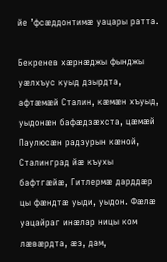йе ’фсæддонтимæ уацары ратта.

Бекренев хæрнæджы фынджы уæлхъус куыд дзырдта, афтæмæй Сталин, кæмæн хъуыд, уыдонæн бафæдзæхста, цæмæй Паулюсæн радзурын кæной, Сталинград йæ къухы бафтгæйæ, Гитлермæ дарддæр цы фæндтæ уыди, уыдон. Фæлæ уацайраг инæлар ницы ком лæвæрдта, æз, дам,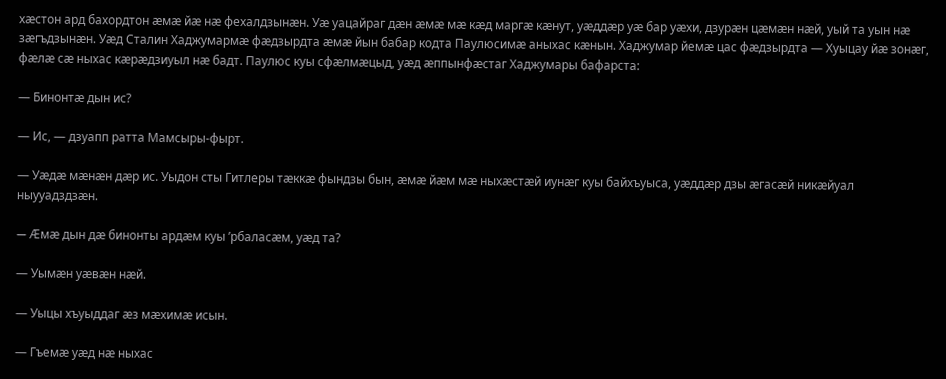хæстон ард бахордтон æмæ йæ нæ фехалдзынæн. Уæ уацайраг дæн æмæ мæ кæд маргæ кæнут, уæддæр уæ бар уæхи, дзурæн цæмæн нæй, уый та уын нæ зæгъдзынæн. Уæд Сталин Хаджумармæ фæдзырдта æмæ йын бабар кодта Паулюсимæ аныхас кæнын. Хаджумар йемæ цас фæдзырдта — Хуыцау йæ зонæг, фæлæ сæ ныхас кæрæдзиуыл нæ бадт. Паулюс куы сфæлмæцыд, уæд æппынфæстаг Хаджумары бафарста:

— Бинонтæ дын ис?

— Ис, — дзуапп ратта Мамсыры-фырт.

— Уæдæ мæнæн дæр ис. Уыдон сты Гитлеры тæккæ фындзы бын, æмæ йæм мæ ныхæстæй иунæг куы байхъуыса, уæддæр дзы æгасæй никæйуал ныууадздзæн.

— Æмæ дын дæ бинонты ардæм куы ’рбаласæм, уæд та?

— Уымæн уæвæн нæй.

— Уыцы хъуыддаг æз мæхимæ исын.

— Гъемæ уæд нæ ныхас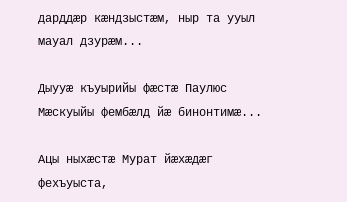дарддæр кæндзыстæм, ныр та ууыл мауал дзурæм...

Дыууæ къуырийы фæстæ Паулюс Мæскуыйы фембæлд йæ бинонтимæ...

Ацы ныхæстæ Мурат йæхæдæг фехъуыста,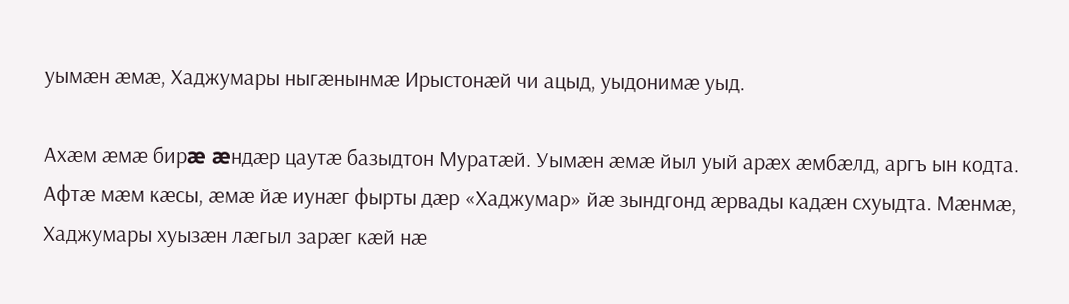уымæн æмæ, Хаджумары ныгæнынмæ Ирыстонæй чи ацыд, уыдонимæ уыд.

Ахæм æмæ бирæ æндæр цаутæ базыдтон Муратæй. Уымæн æмæ йыл уый арæх æмбæлд, аргъ ын кодта. Афтæ мæм кæсы, æмæ йæ иунæг фырты дæр «Хаджумар» йæ зындгонд æрвады кадæн схуыдта. Мæнмæ, Хаджумары хуызæн лæгыл зарæг кæй нæ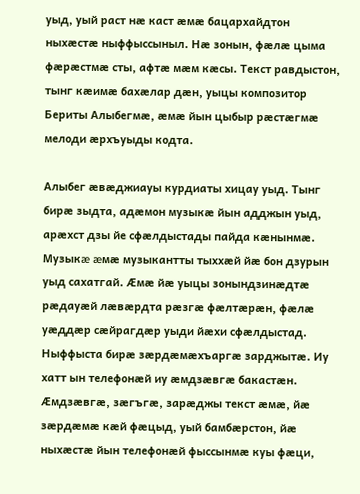уыд, уый раст нæ каст æмæ бацархайдтон ныхæстæ ныффыссыныл. Нæ зонын, фæлæ цыма фæрæстмæ сты, афтæ мæм кæсы. Текст равдыстон, тынг кæимæ бахæлар дæн, уыцы композитор Бериты Алыбегмæ, æмæ йын цыбыр рæстæгмæ мелоди æрхъуыды кодта.

Алыбег æвæджиауы курдиаты хицау уыд. Тынг бирæ зыдта, адæмон музыкæ йын адджын уыд, арæхст дзы йе сфæлдыстады пайда кæнынмæ. Музыкæ æмæ музыкантты тыххæй йæ бон дзурын уыд сахатгай. Æмæ йæ уыцы зонындзинæдтæ рæдауæй лæвæрдта рæзгæ фæлтæрæн, фæлæ уæддæр сæйрагдæр уыди йæхи сфæлдыстад. Ныффыста бирæ зæрдæмæхъаргæ зарджытæ. Иу хатт ын телефонæй иу æмдзæвгæ бакастæн. Æмдзæвгæ, зæгъгæ, зарæджы текст æмæ, йæ зæрдæмæ кæй фæцыд, уый бамбæрстон, йæ ныхæстæ йын телефонæй фыссынмæ куы фæци,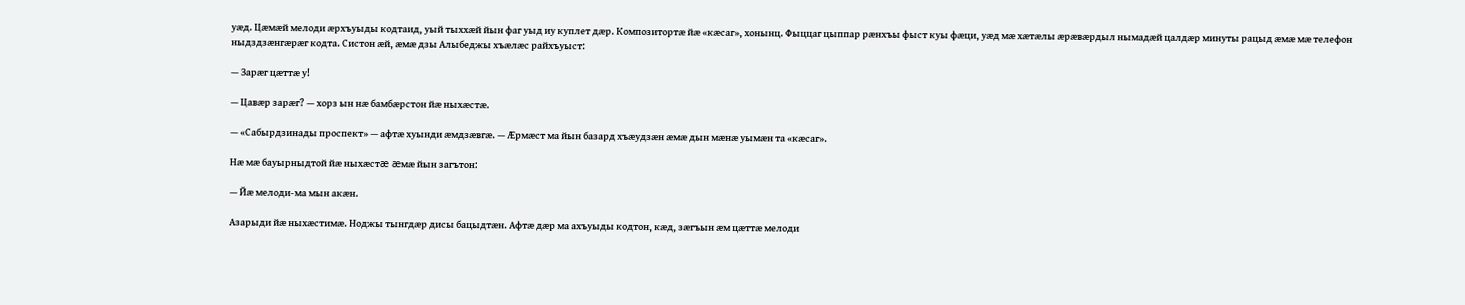уæд. Цæмæй мелоди æрхъуыды кодтаид, уый тыххæй йын фаг уыд иу куплет дæр. Композитортæ йæ «кæсаг», хонынц. Фыццаг цыппар рæнхъы фыст куы фæци, уæд мæ хæтæлы æрæвæрдыл нымадæй цалдæр минуты рацыд æмæ мæ телефон ныдздзæнгæрæг кодта. Систон æй, æмæ дзы Алыбеджы хъæлæс райхъуыст:

— Зарæг цæттæ у!

— Цавæр зарæг? — хорз ын нæ бамбæрстон йæ ныхæстæ.

— «Сабырдзинады проспект» — афтæ хуынди æмдзæвгæ. — Æрмæст ма йын базард хъæудзæн æмæ дын мæнæ уымæн та «кæсаг».

Нæ мæ бауырныдтой йæ ныхæстæ æмæ йын загътон:

— Йæ мелоди-ма мын акæн.

Азарыди йæ ныхæстимæ. Ноджы тынгдæр дисы бацыдтæн. Афтæ дæр ма ахъуыды кодтон, кæд, зæгъын æм цæттæ мелоди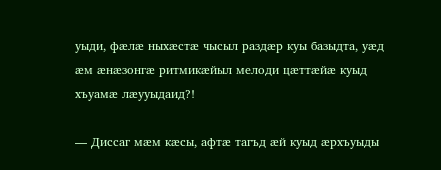уыди, фæлæ ныхæстæ чысыл раздæр куы базыдта, уæд æм æнæзонгæ ритмикæйыл мелоди цæттæйæ куыд хъуамæ лæууыдаид?!

— Диссаг мæм кæсы, афтæ тагъд æй куыд æрхъуыды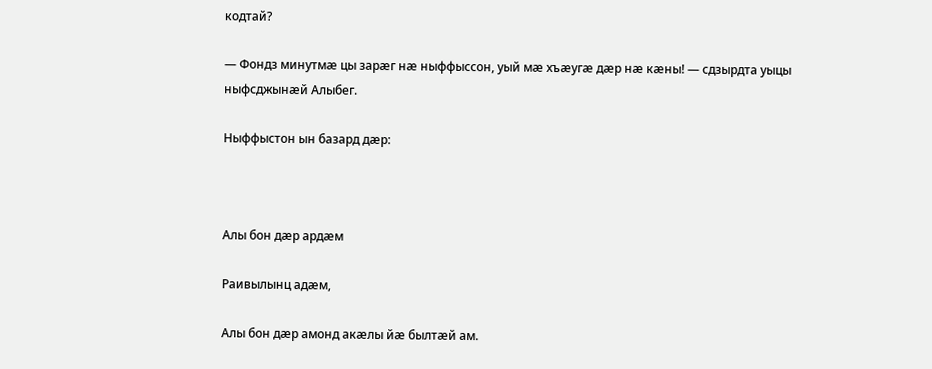кодтай?

— Фондз минутмæ цы зарæг нæ ныффыссон, уый мæ хъæугæ дæр нæ кæны! — сдзырдта уыцы ныфсджынæй Алыбег.

Ныффыстон ын базард дæр:



Алы бон дæр ардæм

Раивылынц адæм,

Алы бон дæр амонд акæлы йæ былтæй ам.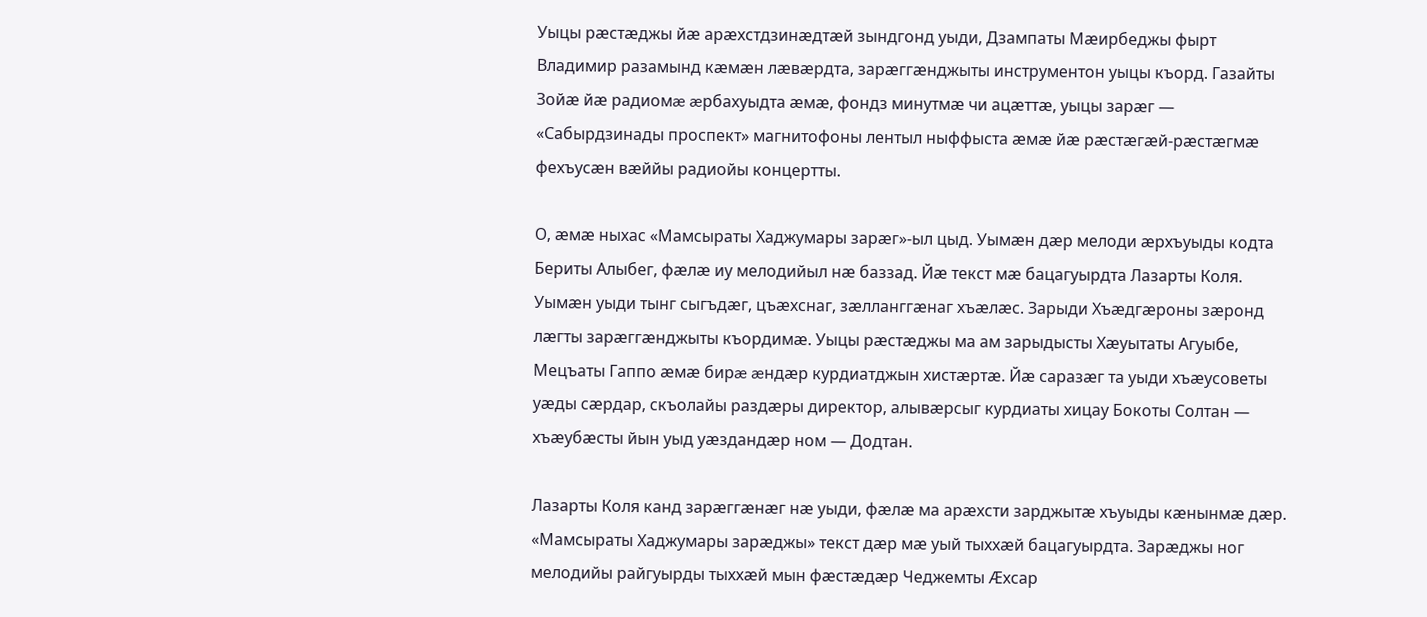Уыцы рæстæджы йæ арæхстдзинæдтæй зындгонд уыди, Дзампаты Мæирбеджы фырт Владимир разамынд кæмæн лæвæрдта, зарæггæнджыты инструментон уыцы къорд. Газайты Зойæ йæ радиомæ æрбахуыдта æмæ, фондз минутмæ чи ацæттæ, уыцы зарæг — «Сабырдзинады проспект» магнитофоны лентыл ныффыста æмæ йæ рæстæгæй-рæстæгмæ фехъусæн вæййы радиойы концертты.

О, æмæ ныхас «Мамсыраты Хаджумары зарæг»-ыл цыд. Уымæн дæр мелоди æрхъуыды кодта Бериты Алыбег, фæлæ иу мелодийыл нæ баззад. Йæ текст мæ бацагуырдта Лазарты Коля. Уымæн уыди тынг сыгъдæг, цъæхснаг, зæлланггæнаг хъæлæс. Зарыди Хъæдгæроны зæронд лæгты зарæггæнджыты къордимæ. Уыцы рæстæджы ма ам зарыдысты Хæуытаты Агуыбе, Мецъаты Гаппо æмæ бирæ æндæр курдиатджын хистæртæ. Йæ саразæг та уыди хъæусоветы уæды сæрдар, скъолайы раздæры директор, алывæрсыг курдиаты хицау Бокоты Солтан — хъæубæсты йын уыд уæздандæр ном — Додтан.

Лазарты Коля канд зарæггæнæг нæ уыди, фæлæ ма арæхсти зарджытæ хъуыды кæнынмæ дæр. «Мамсыраты Хаджумары зарæджы» текст дæр мæ уый тыххæй бацагуырдта. Зарæджы ног мелодийы райгуырды тыххæй мын фæстæдæр Чеджемты Æхсар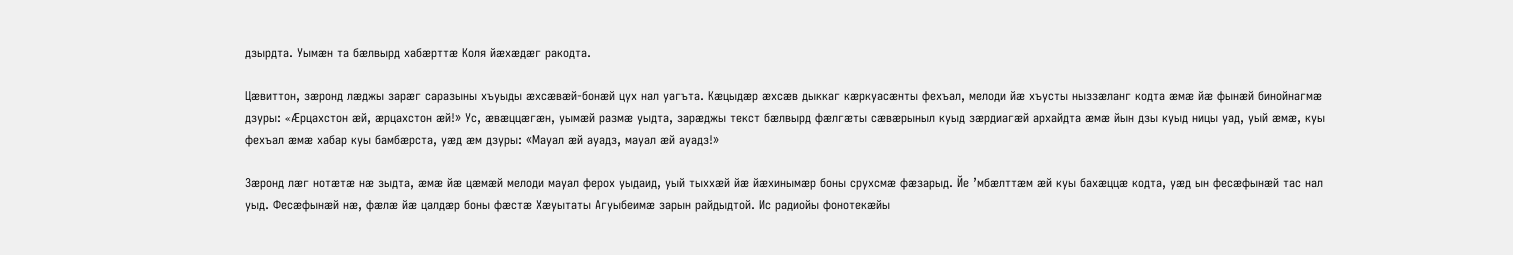дзырдта. Уымæн та бæлвырд хабæрттæ Коля йæхæдæг ракодта.

Цæвиттон, зæронд лæджы зарæг саразыны хъуыды æхсæвæй-бонæй цух нал уагъта. Кæцыдæр æхсæв дыккаг кæркуасæнты фехъал, мелоди йæ хъусты ныззæланг кодта æмæ йæ фынæй бинойнагмæ дзуры: «Æрцахстон æй, æрцахстон æй!» Ус, æвæццæгæн, уымæй размæ уыдта, зарæджы текст бæлвырд фæлгæты сæвæрыныл куыд зæрдиагæй архайдта æмæ йын дзы куыд ницы уад, уый æмæ, куы фехъал æмæ хабар куы бамбæрста, уæд æм дзуры: «Мауал æй ауадз, мауал æй ауадз!»

Зæронд лæг нотæтæ нæ зыдта, æмæ йæ цæмæй мелоди мауал ферох уыдаид, уый тыххæй йæ йæхинымæр боны срухсмæ фæзарыд. Йе ’мбæлттæм æй куы бахæццæ кодта, уæд ын фесæфынæй тас нал уыд. Фесæфынæй нæ, фæлæ йæ цалдæр боны фæстæ Хæуытаты Агуыбеимæ зарын райдыдтой. Ис радиойы фонотекæйы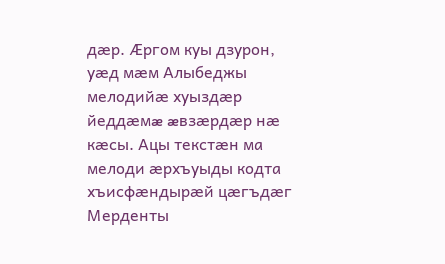дæр. Æргом куы дзурон, уæд мæм Алыбеджы мелодийæ хуыздæр йеддæмæ æвзæрдæр нæ кæсы. Ацы текстæн ма мелоди æрхъуыды кодта хъисфæндырæй цæгъдæг Мерденты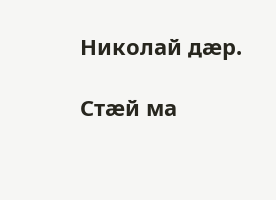Николай дæр.

Стæй ма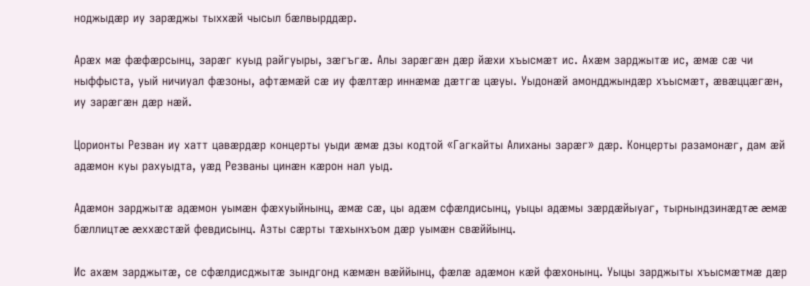ноджыдæр иу зарæджы тыххæй чысыл бæлвырддæр.

Арæх мæ фæфæрсынц, зарæг куыд райгуыры, зæгъгæ. Алы зарæгæн дæр йæхи хъысмæт ис. Ахæм зарджытæ ис, æмæ сæ чи ныффыста, уый ничиуал фæзоны, афтæмæй сæ иу фæлтæр иннæмæ дæтгæ цæуы. Уыдонæй амондджындæр хъысмæт, æвæццæгæн, иу зарæгæн дæр нæй.

Цорионты Резван иу хатт цавæрдæр концерты уыди æмæ дзы кодтой «Гагкайты Алиханы зарæг» дæр. Концерты разамонæг, дам æй адæмон куы рахуыдта, уæд Резваны цинæн кæрон нал уыд.

Адæмон зарджытæ адæмон уымæн фæхуыйнынц, æмæ сæ, цы адæм сфæлдисынц, уыцы адæмы зæрдæйыуаг, тырнындзинæдтæ æмæ бæллицтæ æххæстæй февдисынц. Азты сæрты тæхынхъом дæр уымæн свæййынц.

Ис ахæм зарджытæ, се сфæлдисджытæ зындгонд кæмæн вæййынц, фæлæ адæмон кæй фæхонынц. Уыцы зарджыты хъысмæтмæ дæр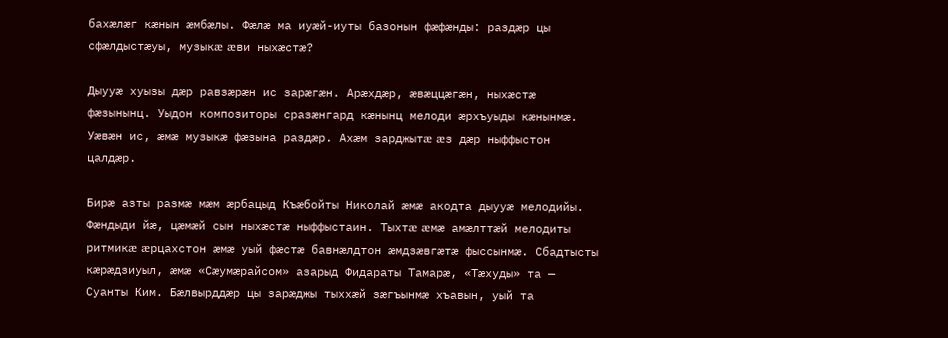бахæлæг кæнын æмбæлы. Фæлæ ма иуæй-иуты базонын фæфæнды: раздæр цы сфæлдыстæуы, музыкæ æви ныхæстæ?

Дыууæ хуызы дæр равзæрæн ис зарæгæн. Арæхдæр, æвæццæгæн, ныхæстæ фæзынынц. Уыдон композиторы сразæнгард кæнынц мелоди æрхъуыды кæнынмæ. Уæвæн ис, æмæ музыкæ фæзына раздæр. Ахæм зарджытæ æз дæр ныффыстон цалдæр.

Бирæ азты размæ мæм æрбацыд Къæбойты Николай æмæ акодта дыууæ мелодийы. Фæндыди йæ, цæмæй сын ныхæстæ ныффыстаин. Тыхтæ æмæ амæлттæй мелодиты ритмикæ æрцахстон æмæ уый фæстæ бавнæлдтон æмдзæвгæтæ фыссынмæ. Сбадтысты кæрæдзиуыл, æмæ «Сæумæрайсом» азарыд Фидараты Тамарæ, «Тæхуды» та — Суанты Ким. Бæлвырддæр цы зарæджы тыххæй зæгъынмæ хъавын, уый та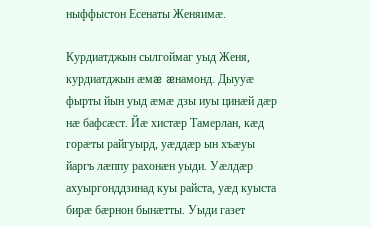ныффыстон Есенаты Женяимæ.

Курдиатджын сылгоймаг уыд Женя, курдиатджын æмæ æнамонд. Дыууæ фырты йын уыд æмæ дзы иуы цинæй дæр нæ бафсæст. Йæ хистæр Тамерлан, кæд горæты райгуырд, уæддæр ын хъæуы йаргъ лæппу рахонæн уыди. Уæлдæр ахуыргонддзинад куы райста, уæд куыста бирæ бæрнон бынæтты. Уыди газет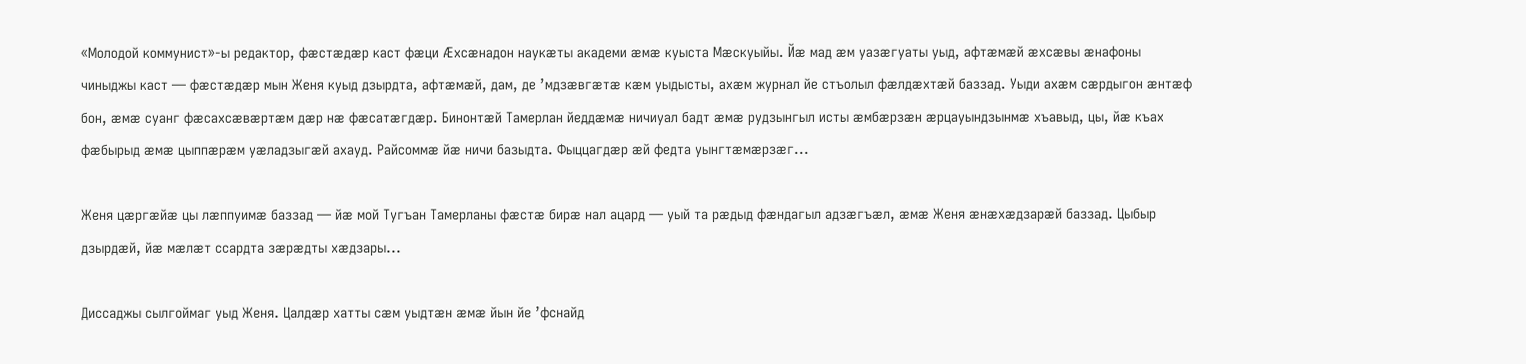«Молодой коммунист»-ы редактор, фæстæдæр каст фæци Æхсæнадон наукæты академи æмæ куыста Мæскуыйы. Йæ мад æм уазæгуаты уыд, афтæмæй æхсæвы æнафоны чиныджы каст — фæстæдæр мын Женя куыд дзырдта, афтæмæй, дам, де ’мдзæвгæтæ кæм уыдысты, ахæм журнал йе стъолыл фæлдæхтæй баззад. Уыди ахæм сæрдыгон æнтæф бон, æмæ суанг фæсахсæвæртæм дæр нæ фæсатæгдæр. Бинонтæй Тамерлан йеддæмæ ничиуал бадт æмæ рудзынгыл исты æмбæрзæн æрцауындзынмæ хъавыд, цы, йæ къах фæбырыд æмæ цыппæрæм уæладзыгæй ахауд. Райсоммæ йæ ничи базыдта. Фыццагдæр æй федта уынгтæмæрзæг...

Женя цæргæйæ цы лæппуимæ баззад — йæ мой Тугъан Тамерланы фæстæ бирæ нал ацард — уый та рæдыд фæндагыл адзæгъæл, æмæ Женя æнæхæдзарæй баззад. Цыбыр дзырдæй, йæ мæлæт ссардта зæрæдты хæдзары...

Диссаджы сылгоймаг уыд Женя. Цалдæр хатты сæм уыдтæн æмæ йын йе ’фснайд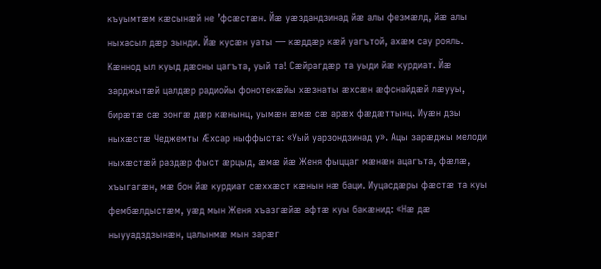къуымтæм кæсынæй не ’фсæстæн. Йæ уæздандзинад йæ алы фезмæлд, йæ алы ныхасыл дæр зынди. Йæ кусæн уаты — кæддæр кæй уагътой, ахæм сау рояль. Кæннод ыл куыд дæсны цагъта, уый та! Сæйрагдæр та уыди йæ курдиат. Йæ зарджытæй цалдæр радиойы фонотекæйы хæзнаты æхсæн æфснайдæй лæууы, бирæтæ сæ зонгæ дæр кæнынц, уымæн æмæ сæ арæх фæдæттынц. Иуæн дзы ныхæстæ Чеджемты Æхсар ныффыста: «Уый уарзондзинад у». Ацы зарæджы мелоди ныхæстæй раздæр фыст æрцыд, æмæ йæ Женя фыццаг мæнæн ацагъта, фæлæ, хъыгагæн, мæ бон йæ курдиат сæххæст кæнын нæ баци. Иуцасдæры фæстæ та куы фембæлдыстæм, уæд мын Женя хъазгæйæ афтæ куы бакæнид: «Нæ дæ ныууадздзынæн, цалынмæ мын зарæг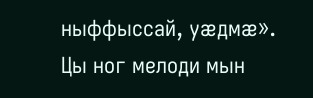ныффыссай, уæдмæ». Цы ног мелоди мын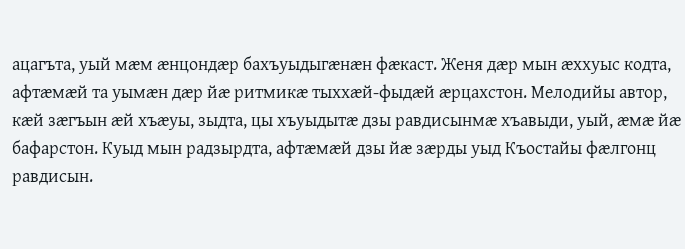ацагъта, уый мæм æнцондæр бахъуыдыгæнæн фæкаст. Женя дæр мын æххуыс кодта, афтæмæй та уымæн дæр йæ ритмикæ тыххæй-фыдæй æрцахстон. Мелодийы автор, кæй зæгъын æй хъæуы, зыдта, цы хъуыдытæ дзы равдисынмæ хъавыди, уый, æмæ йæ бафарстон. Куыд мын радзырдта, афтæмæй дзы йæ зæрды уыд Къостайы фæлгонц равдисын.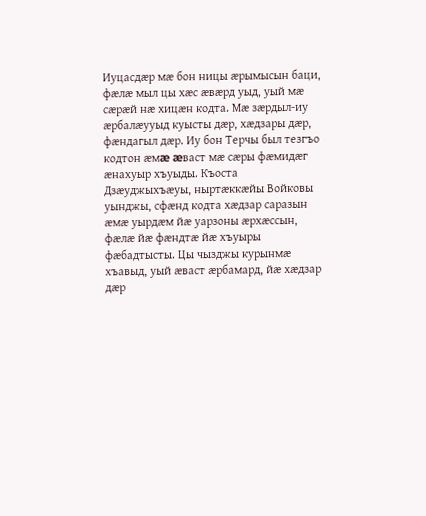Иуцасдæр мæ бон ницы æрымысын баци, фæлæ мыл цы хæс æвæрд уыд, уый мæ сæрæй нæ хицæн кодта. Мæ зæрдыл-иу æрбалæууыд куысты дæр, хæдзары дæр, фæндагыл дæр. Иу бон Терчы был тезгъо кодтон æмæ æваст мæ сæры фæмидæг æнахуыр хъуыды. Къоста Дзæуджыхъæуы, ныртæккæйы Войковы уынджы, сфæнд кодта хæдзар саразын æмæ уырдæм йæ уарзоны æрхæссын, фæлæ йæ фæндтæ йæ хъуыры фæбадтысты. Цы чызджы курынмæ хъавыд, уый æваст æрбамард, йæ хæдзар дæр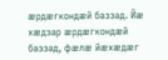æрдæгкондæй баззад. Йæ хæдзар æрдæгкондæй баззад, фæлæ йæхæдæг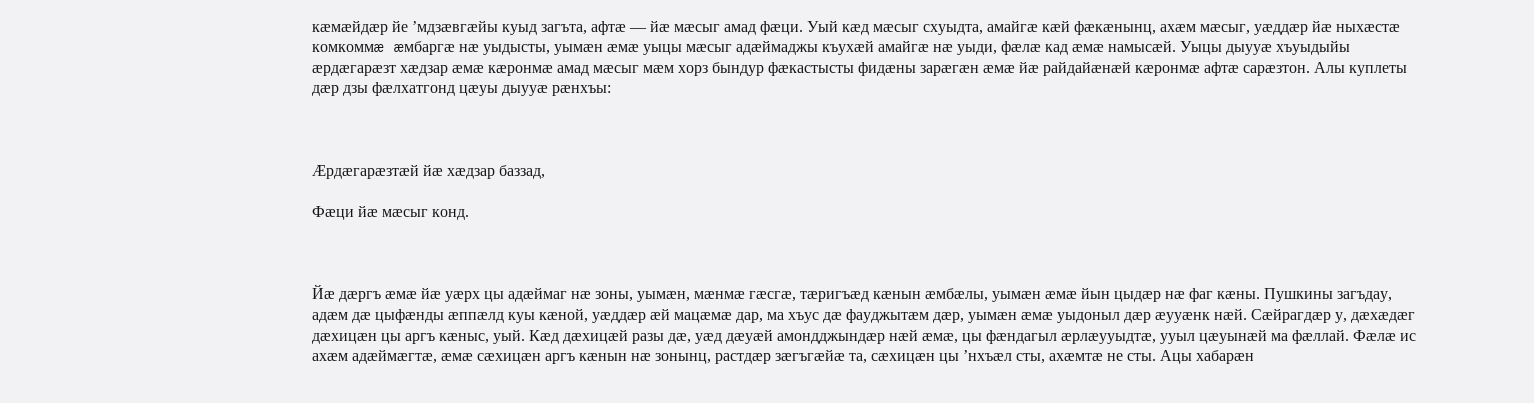кæмæйдæр йе ’мдзæвгæйы куыд загъта, афтæ — йæ мæсыг амад фæци. Уый кæд мæсыг схуыдта, амайгæ кæй фæкæнынц, ахæм мæсыг, уæддæр йæ ныхæстæ комкоммæ æмбаргæ нæ уыдысты, уымæн æмæ уыцы мæсыг адæймаджы къухæй амайгæ нæ уыди, фæлæ кад æмæ намысæй. Уыцы дыууæ хъуыдыйы æрдæгарæзт хæдзар æмæ кæронмæ амад мæсыг мæм хорз бындур фæкастысты фидæны зарæгæн æмæ йæ райдайæнæй кæронмæ афтæ сарæзтон. Алы куплеты дæр дзы фæлхатгонд цæуы дыууæ рæнхъы:



Æрдæгарæзтæй йæ хæдзар баззад,

Фæци йæ мæсыг конд.



Йæ дæргъ æмæ йæ уæрх цы адæймаг нæ зоны, уымæн, мæнмæ гæсгæ, тæригъæд кæнын æмбæлы, уымæн æмæ йын цыдæр нæ фаг кæны. Пушкины загъдау, адæм дæ цыфæнды æппæлд куы кæной, уæддæр æй мацæмæ дар, ма хъус дæ фауджытæм дæр, уымæн æмæ уыдоныл дæр æууæнк нæй. Сæйрагдæр у, дæхæдæг дæхицæн цы аргъ кæныс, уый. Кæд дæхицæй разы дæ, уæд дæуæй амондджындæр нæй æмæ, цы фæндагыл æрлæууыдтæ, ууыл цæуынæй ма фæллай. Фæлæ ис ахæм адæймæгтæ, æмæ сæхицæн аргъ кæнын нæ зонынц, растдæр зæгъгæйæ та, сæхицæн цы ’нхъæл сты, ахæмтæ не сты. Ацы хабарæн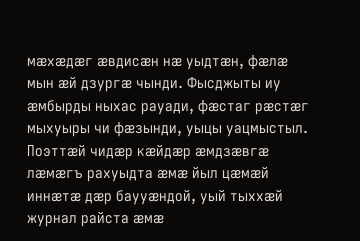мæхæдæг æвдисæн нæ уыдтæн, фæлæ мын æй дзургæ чынди. Фысджыты иу æмбырды ныхас рауади, фæстаг рæстæг мыхуыры чи фæзынди, уыцы уацмыстыл. Поэттæй чидæр кæйдæр æмдзæвгæ лæмæгъ рахуыдта æмæ йыл цæмæй иннæтæ дæр баууæндой, уый тыххæй журнал райста æмæ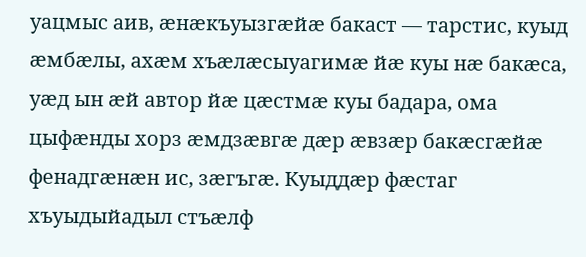уацмыс аив, æнæкъуызгæйæ бакаст — тарстис, куыд æмбæлы, ахæм хъæлæсыуагимæ йæ куы нæ бакæса, уæд ын æй автор йæ цæстмæ куы бадара, ома цыфæнды хорз æмдзæвгæ дæр æвзæр бакæсгæйæ фенадгæнæн ис, зæгъгæ. Куыддæр фæстаг хъуыдыйадыл стъæлф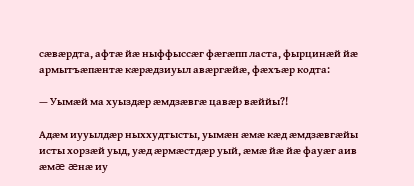сæвæрдта, афтæ йæ ныффыссæг фæгæпп ласта, фырцинæй йæ армытъæпæнтæ кæрæдзиуыл авæргæйæ, фæхъæр кодта:

— Уымæй ма хуыздæр æмдзæвгæ цавæр вæййы?!

Адæм иууылдæр ныххудтысты, уымæн æмæ кæд æмдзæвгæйы исты хорзæй уыд, уæд æрмæстдæр уый, æмæ йæ йæ фауæг аив æмæ æнæ иу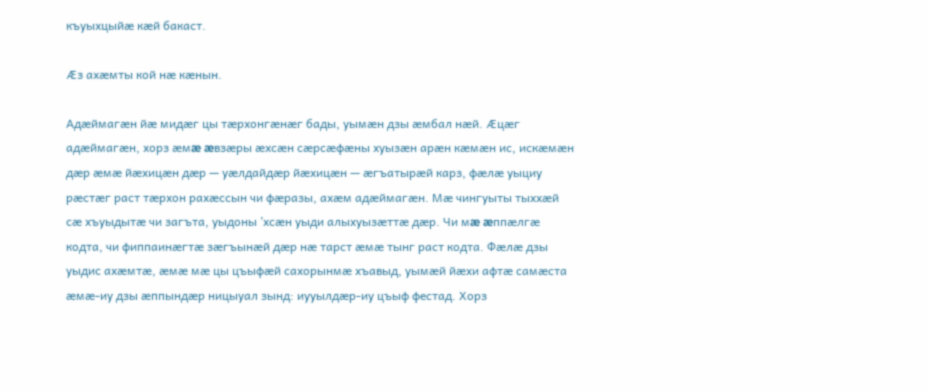къуыхцыйæ кæй бакаст.

Æз ахæмты кой нæ кæнын.

Адæймагæн йæ мидæг цы тæрхонгæнæг бады, уымæн дзы æмбал нæй. Æцæг адæймагæн, хорз æмæ æвзæры æхсæн сæрсæфæны хуызæн арæн кæмæн ис, искæмæн дæр æмæ йæхицæн дæр — уæлдайдæр йæхицæн — æгъатырæй карз, фæлæ уыциу рæстæг раст тæрхон рахæссын чи фæразы, ахæм адæймагæн. Мæ чингуыты тыххæй сæ хъуыдытæ чи загъта, уыдоны ’хсæн уыди алыхуызæттæ дæр. Чи мæ æппæлгæ кодта, чи фиппаинæгтæ зæгъынæй дæр нæ тарст æмæ тынг раст кодта. Фæлæ дзы уыдис ахæмтæ, æмæ мæ цы цъыфæй сахорынмæ хъавыд, уымæй йæхи афтæ самæста æмæ-иу дзы æппындæр ницыуал зынд: иууылдæр-иу цъыф фестад. Хорз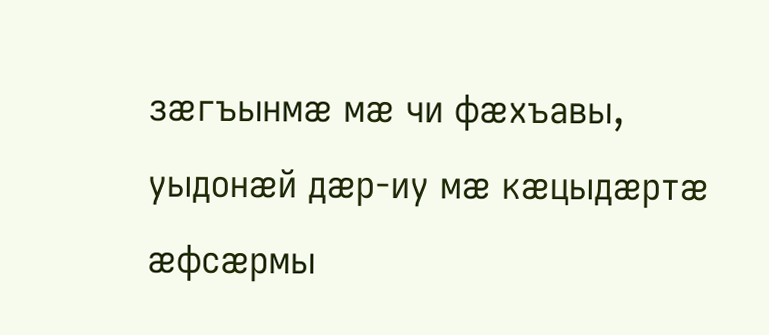зæгъынмæ мæ чи фæхъавы, уыдонæй дæр-иу мæ кæцыдæртæ æфсæрмы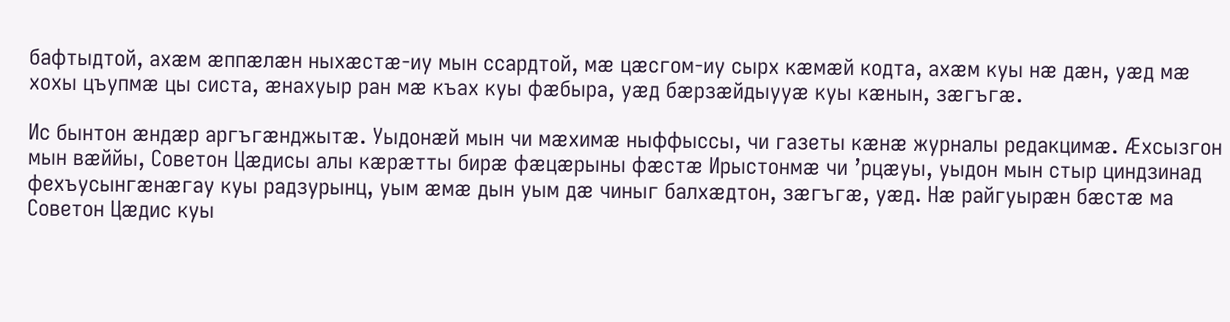бафтыдтой, ахæм æппæлæн ныхæстæ-иу мын ссардтой, мæ цæсгом-иу сырх кæмæй кодта, ахæм куы нæ дæн, уæд мæ хохы цъупмæ цы систа, æнахуыр ран мæ къах куы фæбыра, уæд бæрзæйдыууæ куы кæнын, зæгъгæ.

Ис бынтон æндæр аргъгæнджытæ. Уыдонæй мын чи мæхимæ ныффыссы, чи газеты кæнæ журналы редакцимæ. Æхсызгон мын вæййы, Советон Цæдисы алы кæрæтты бирæ фæцæрыны фæстæ Ирыстонмæ чи ’рцæуы, уыдон мын стыр циндзинад фехъусынгæнæгау куы радзурынц, уым æмæ дын уым дæ чиныг балхæдтон, зæгъгæ, уæд. Нæ райгуырæн бæстæ ма Советон Цæдис куы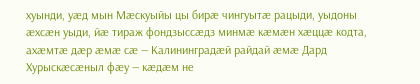хуынди, уæд мын Мæскуыйы цы бирæ чингуытæ рацыди, уыдоны æхсæн уыди, йæ тираж фондзыссæдз минмæ кæмæн хæццæ кодта, ахæмтæ дæр æмæ сæ — Калининградæй райдай æмæ Дард Хурыскæсæныл фæу — кæдæм не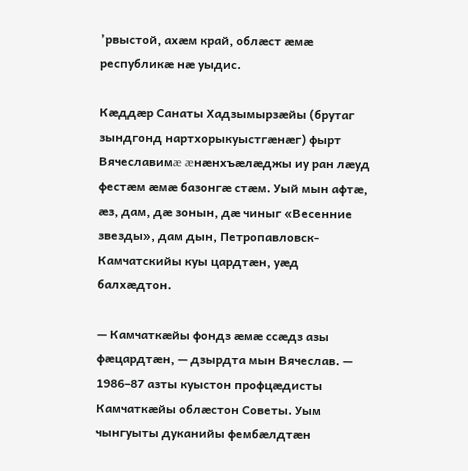’рвыстой, ахæм край, облæст æмæ республикæ нæ уыдис.

Кæддæр Санаты Хадзымырзæйы (брутаг зындгонд нартхорыкуыстгæнæг) фырт Вячеславимæ æнæнхъæлæджы иу ран лæуд фестæм æмæ базонгæ стæм. Уый мын афтæ, æз, дам, дæ зонын, дæ чиныг «Весенние звезды», дам дын, Петропавловск-Камчатскийы куы цардтæн, уæд балхæдтон.

— Камчаткæйы фондз æмæ ссæдз азы фæцардтæн, — дзырдта мын Вячеслав. — 1986–87 азты куыстон профцæдисты Камчаткæйы облæстон Советы. Уым чынгуыты дуканийы фембæлдтæн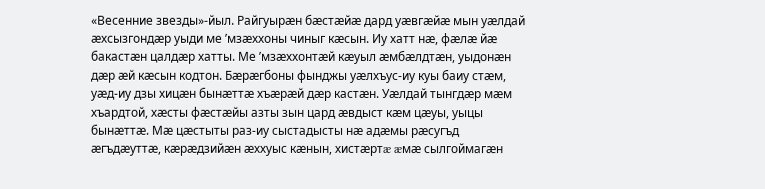«Весенние звезды»-йыл. Райгуырæн бæстæйæ дард уæвгæйæ мын уæлдай æхсызгондæр уыди ме ’мзæххоны чиныг кæсын. Иу хатт нæ, фæлæ йæ бакастæн цалдæр хатты. Ме ’мзæххонтæй кæуыл æмбæлдтæн, уыдонæн дæр æй кæсын кодтон. Бæрæгбоны фынджы уæлхъус-иу куы баиу стæм, уæд-иу дзы хицæн бынæттæ хъæрæй дæр кастæн. Уæлдай тынгдæр мæм хъардтой, хæсты фæстæйы азты зын цард æвдыст кæм цæуы, уыцы бынæттæ. Мæ цæстыты раз-иу сыстадысты нæ адæмы рæсугъд æгъдæуттæ, кæрæдзийæн æххуыс кæнын, хистæртæ æмæ сылгоймагæн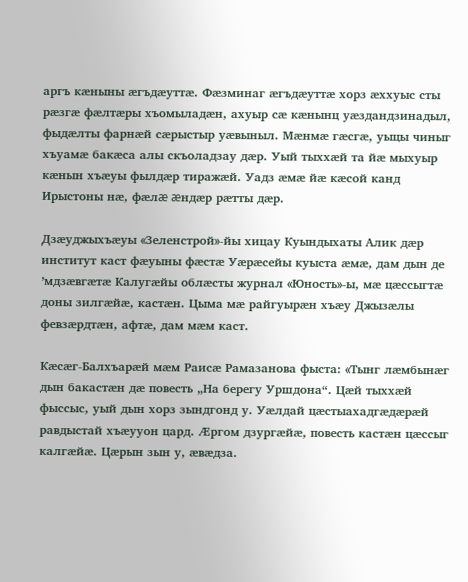аргъ кæныны æгъдæуттæ. Фæзминаг æгъдæуттæ хорз æххуыс сты рæзгæ фæлтæры хъомыладæн, ахуыр сæ кæнынц уæздандзинадыл, фыдæлты фарнæй сæрыстыр уæвыныл. Мæнмæ гæсгæ, уыцы чиныг хъуамæ бакæса алы скъоладзау дæр. Уый тыххæй та йæ мыхуыр кæнын хъæуы фылдæр тиражæй. Уадз æмæ йæ кæсой канд Ирыстоны нæ, фæлæ æндæр рæтты дæр.

Дзæуджыхъæуы «Зеленстрой»-йы хицау Куындыхаты Алик дæр институт каст фæуыны фæстæ Уæрæсейы куыста æмæ, дам дын де ’мдзæвгæтæ Калугæйы облæсты журнал «Юность»-ы, мæ цæссыгтæ доны зилгæйæ, кастæн. Цыма мæ райгуырæн хъæу Джызæлы февзæрдтæн, афтæ, дам мæм каст.

Кæсæг-Балхъарæй мæм Раисæ Рамазанова фыста: «Тынг лæмбынæг дын бакастæн дæ повесть „На берегу Уршдона“. Цæй тыххæй фыссыс, уый дын хорз зындгонд у. Уæлдай цæстыахадгæдæрæй равдыстай хъæууон цард. Æргом дзургæйæ, повесть кастæн цæссыг калгæйæ. Цæрын зын у, æвæдза.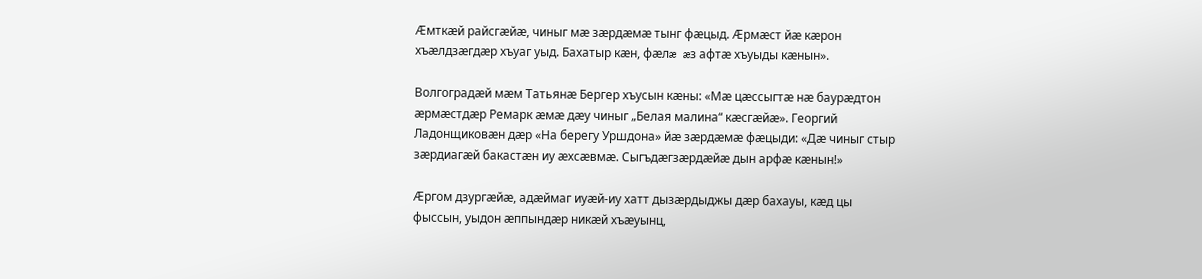Æмткæй райсгæйæ, чиныг мæ зæрдæмæ тынг фæцыд. Æрмæст йæ кæрон хъæлдзæгдæр хъуаг уыд. Бахатыр кæн, фæлæ æз афтæ хъуыды кæнын».

Волгоградæй мæм Татьянæ Бергер хъусын кæны: «Мæ цæссыгтæ нæ баурæдтон æрмæстдæр Ремарк æмæ дæу чиныг „Белая малина“ кæсгæйæ». Георгий Ладонщиковæн дæр «На берегу Уршдона» йæ зæрдæмæ фæцыди: «Дæ чиныг стыр зæрдиагæй бакастæн иу æхсæвмæ. Сыгъдæгзæрдæйæ дын арфæ кæнын!»

Æргом дзургæйæ, адæймаг иуæй-иу хатт дызæрдыджы дæр бахауы, кæд цы фыссын, уыдон æппындæр никæй хъæуынц,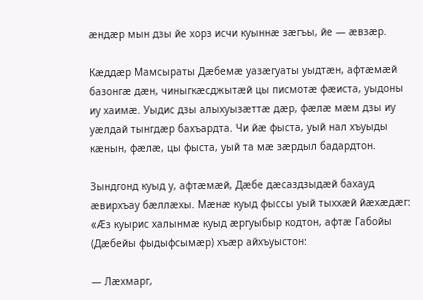æндæр мын дзы йе хорз исчи куыннæ зæгъы, йе — æвзæр.

Кæддæр Мамсыраты Дæбемæ уазæгуаты уыдтæн, афтæмæй базонгæ дæн, чиныгкæсджытæй цы писмотæ фæиста, уыдоны иу хаимæ. Уыдис дзы алыхуызæттæ дæр, фæлæ мæм дзы иу уæлдай тынгдæр бахъардта. Чи йæ фыста, уый нал хъуыды кæнын, фæлæ, цы фыста, уый та мæ зæрдыл бадардтон.

Зындгонд куыд у, афтæмæй, Дæбе дæсаздзыдæй бахауд æвирхъау бæллæхы. Мæнæ куыд фыссы уый тыххæй йæхæдæг: «Æз куырис халынмæ куыд æргуыбыр кодтон, афтæ Габойы (Дæбейы фыдыфсымæр) хъæр айхъуыстон:

— Лæхмарг,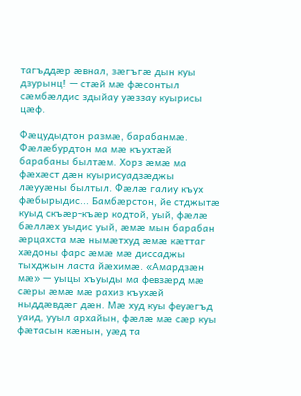тагъддæр æвнал, зæгъгæ дын куы дзурынц! — стæй мæ фæсонтыл сæмбæлдис здыйау уæззау куырисы цæф.

Фæцудыдтон размæ, барабанмæ. Фæлæбурдтон ма мæ къухтæй барабаны былтæм. Хорз æмæ ма фæхæст дæн куырисуадзæджы лæууæны былтыл. Фæлæ галиу къух фæбырыдис... Бамбæрстон, йе стджытæ куыд скъæр-къæр кодтой, уый, фæлæ бæллæх уыдис уый, æмæ мын барабан æрцахста мæ нымæтхуд æмæ кæттаг хæдоны фарс æмæ мæ диссаджы тыхджын ласта йæхимæ. «Амардзæн мæ» — уыцы хъуыды ма февзæрд мæ сæры æмæ мæ рахиз къухæй ныддæвдæг дæн. Мæ худ куы феуæгъд уаид, ууыл архайын, фæлæ мæ сæр куы фæтасын кæнын, уæд та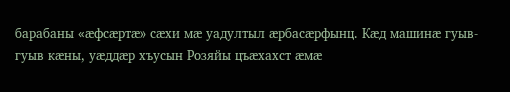барабаны «æфсæртæ» сæхи мæ уадултыл æрбасæрфынц. Кæд машинæ гуыв-гуыв кæны, уæддæр хъусын Розяйы цъæхахст æмæ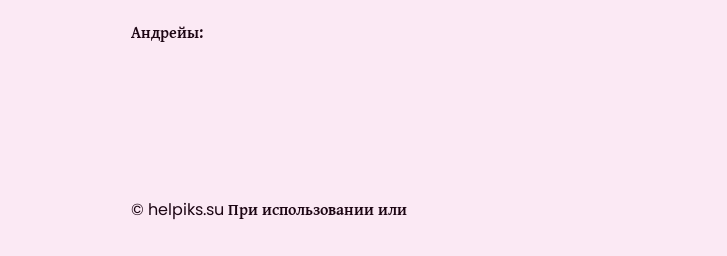Андрейы:





© helpiks.su При использовании или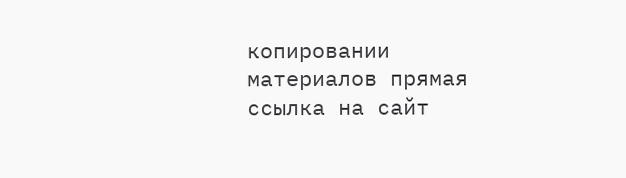копировании материалов прямая ссылка на сайт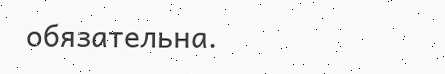обязательна.